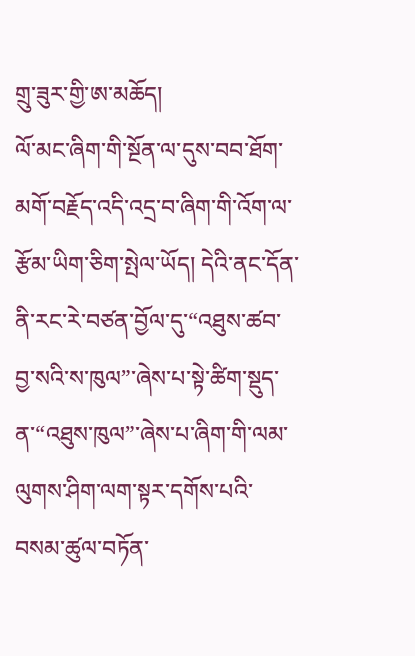གྲུ་ཟུར་གྱི་ཨ་མཆོད།
ལོ་མང་ཞིག་གི་སྔོན་ལ་དུས་བབ་ཐོག་མགོ་བརྗོད་འདི་འདྲ་བ་ཞིག་གི་འོག་ལ་རྩོམ་ཡིག་ཅིག་སྤེལ་ཡོད། དེའི་ནང་དོན་ནི་རང་རེ་བཙན་བྱོལ་དུ་“འཐུས་ཚབ་བྱ་སའི་ས་ཁུལ”་ཞེས་པ་སྟེ་ཚིག་སྡུད་ན་“འཐུས་ཁུལ”་ཞེས་པ་ཞིག་གི་ལམ་ལུགས་ཤིག་ལག་སྟར་དགོས་པའི་བསམ་ཚུལ་བཏོན་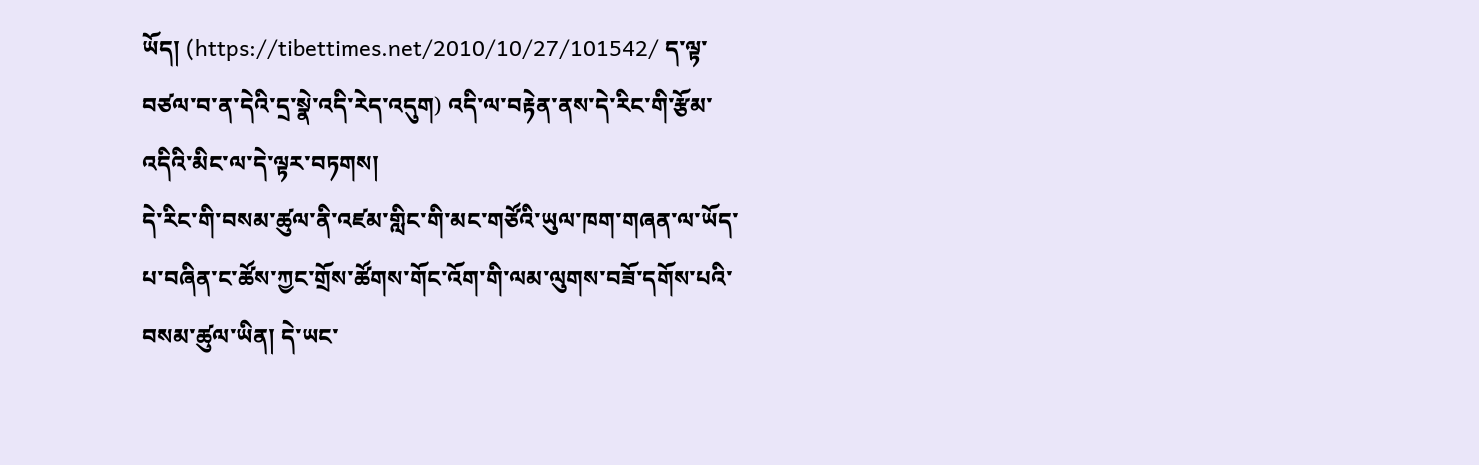ཡོད། (https://tibettimes.net/2010/10/27/101542/ ད་ལྟ་བཙལ་བ་ན་དེའི་དྲ་སྣེ་འདི་རེད་འདུག) འདི་ལ་བརྟེན་ནས་དེ་རིང་གི་རྩོམ་འདིའི་མིང་ལ་དེ་ལྟར་བཏགས།
དེ་རིང་གི་བསམ་ཚུལ་ནི་འཛམ་གླིང་གི་མང་གཙོའི་ཡུལ་ཁག་གཞན་ལ་ཡོད་པ་བཞིན་ང་ཚོས་ཀྱང་གྲོས་ཚོགས་གོང་འོག་གི་ལམ་ལུགས་བཟོ་དགོས་པའི་བསམ་ཚུལ་ཡིན། དེ་ཡང་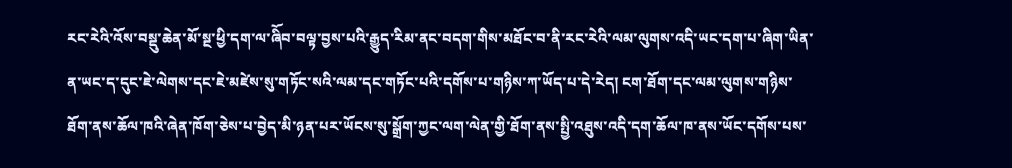རང་རེའི་འོས་བསྡུ་ཆེན་མོ་སྔ་ཕྱི་དག་ལ་ཞིོབ་བལྟ་བྱས་པའི་རྒྱུད་རིམ་ནང་བདག་གིས་མཐོང་བ་ནི་རང་རེའི་ལམ་ལུགས་འདི་ཡང་དག་པ་ཞིག་ཡིན་ན་ཡང་ད་དུང་ཇེ་ལེགས་དང་ཇེ་མཛེས་སུ་གཏོང་སའི་ལམ་དང་གཏོང་པའི་དགོས་པ་གཉིས་ཀ་ཡོད་པ་དེ་རེད། ངག་ཐོག་དང་ལམ་ལུགས་གཉིས་ཐོག་ནས་ཆོལ་ཁའི་ཞེན་ཁོག་ཅེས་པ་བྱེད་མི་ཉན་པར་ཡོངས་སུ་སྒྲོག་ཀྱང་ལག་ལེན་གྱི་ཐོག་ནས་སྤྱི་འཐུས་འདི་དག་ཆོལ་ཁ་ནས་ཡོང་དགོས་པས་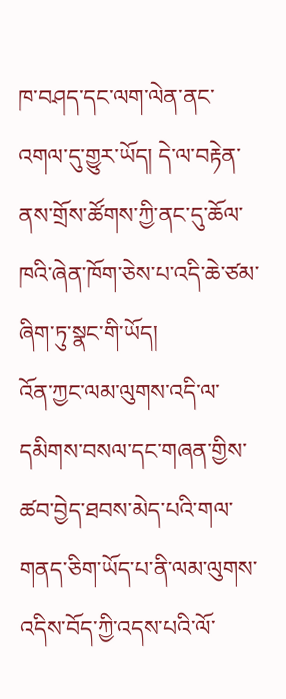ཁ་བཤད་དང་ལག་ལེན་ནང་འགལ་དུ་གྱུར་ཡོད། དེ་ལ་བརྟེན་ནས་གྲོས་ཚོགས་ཀྱི་ནང་དུ་ཆོལ་ཁའི་ཞེན་ཁོག་ཅེས་པ་འདི་ཆེ་ཙམ་ཞིག་ཏུ་སྣང་གི་ཡོད།
འོན་ཀྱང་ལམ་ལུགས་འདི་ལ་དམིགས་བསལ་དང་གཞན་གྱིས་ཚབ་བྱེད་ཐབས་མེད་པའི་གལ་གནད་ཅིག་ཡོད་པ་ནི་ལམ་ལུགས་འདིས་བོད་ཀྱི་འདས་པའི་ལོ་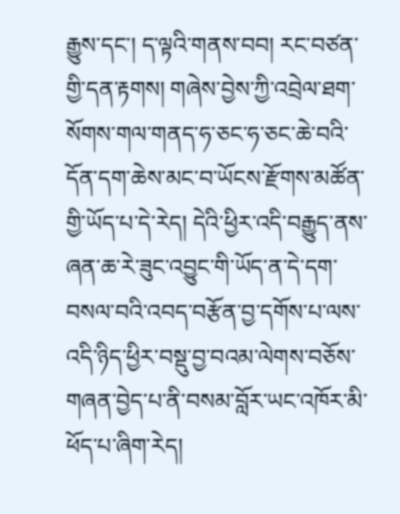རྒྱུས་དང་། ད་ལྟའི་གནས་བབ། རང་བཙན་གྱི་དན་རྟགས། གཞེས་བྱེས་ཀྱི་འབྲེལ་ཐག་སོགས་གལ་གནད་ཧ་ཅང་ཧ་ཅང་ཆེ་བའི་དོན་དག་ཆེས་མང་བ་ཡོངས་རྫོགས་མཚོན་གྱི་ཡོད་པ་དེ་རེད། དེའི་ཕྱིར་འདི་བརྒྱུད་ནས་ཞན་ཆ་རེ་ཟུང་འབྱུང་གི་ཡོད་ན་དེ་དག་བསལ་བའི་འབད་བརྩོན་བྱ་དགོས་པ་ལས་འདི་ཉིད་ཕྱིར་བསྡུ་བྱ་བའམ་ལེགས་བཅོས་གཞན་བྱེད་པ་ནི་བསམ་བློར་ཡང་འཁོར་མི་ཕོད་པ་ཞིག་རེད།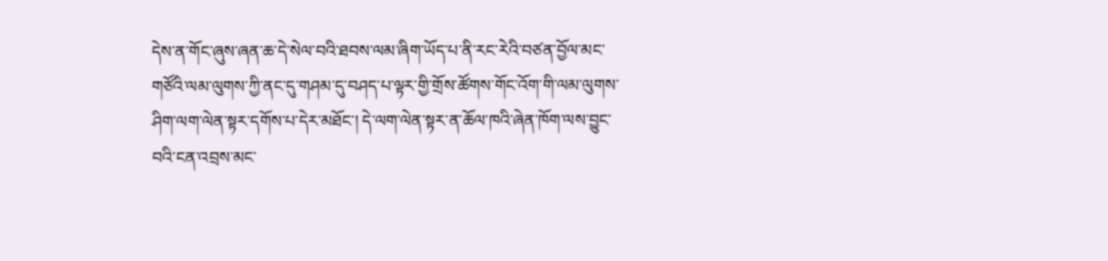དེས་ན་གོང་ཞུས་ཞན་ཆ་དེ་སེལ་བའི་ཐབས་ལམ་ཞིག་ཡོད་པ་ནི་རང་རེའི་བཙན་བྱོལ་མང་གཙོའི་ལམ་ལུགས་ཀྱི་ནང་དུ་གཤམ་དུ་བཤད་པ་ལྟར་གྱི་གྲོས་ཚོགས་གོང་འོག་གི་ལམ་ལུགས་ཤིག་ལག་ལེན་སྟར་དགོས་པ་དེར་མཐོང་། དེ་ལག་ལེན་སྟར་ན་ཆོལ་ཁའི་ཞེན་ཁོག་ལས་བྱུང་བའི་ངན་འབྲས་མང་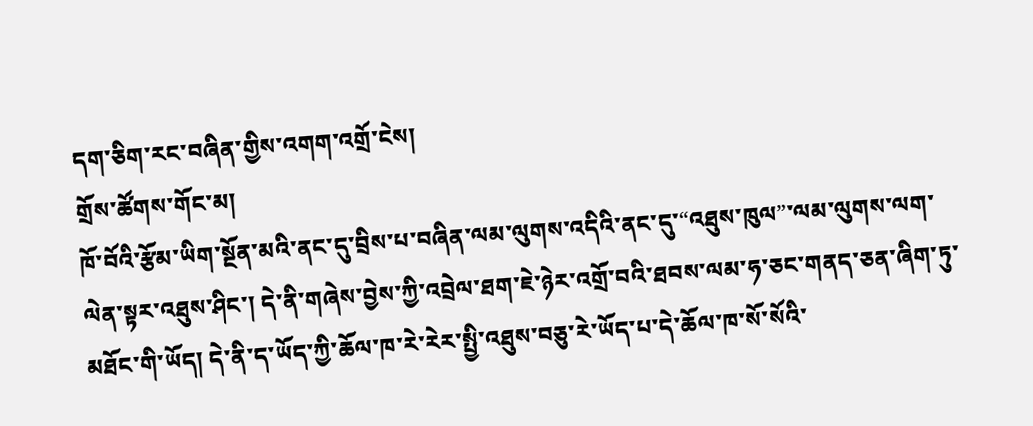དག་ཅིག་རང་བཞིན་གྱིས་འགག་འགྲོ་ངེས།
གྲོས་ཚོགས་གོང་མ།
ཁོ་བོའི་རྩོམ་ཡིག་སྔོན་མའི་ནང་དུ་བྲིས་པ་བཞིན་ལམ་ལུགས་འདིའི་ནང་དུ་“འཐུས་ཁུལ”་ལམ་ལུགས་ལག་ལེན་སྟར་འཐུས་ཤིང་། དེ་ནི་གཞེས་བྱེས་ཀྱི་འབྲེལ་ཐག་ཇེ་ཉེར་འགྲོ་བའི་ཐབས་ལམ་ཧ་ཅང་གནད་ཅན་ཞིག་ཏུ་མཐོང་གི་ཡོད། དེ་ནི་ད་ཡོད་ཀྱི་ཆོལ་ཁ་རེ་རེར་སྤྱི་འཐུས་བཅུ་རེ་ཡོད་པ་དེ་ཆོལ་ཁ་སོ་སོའི་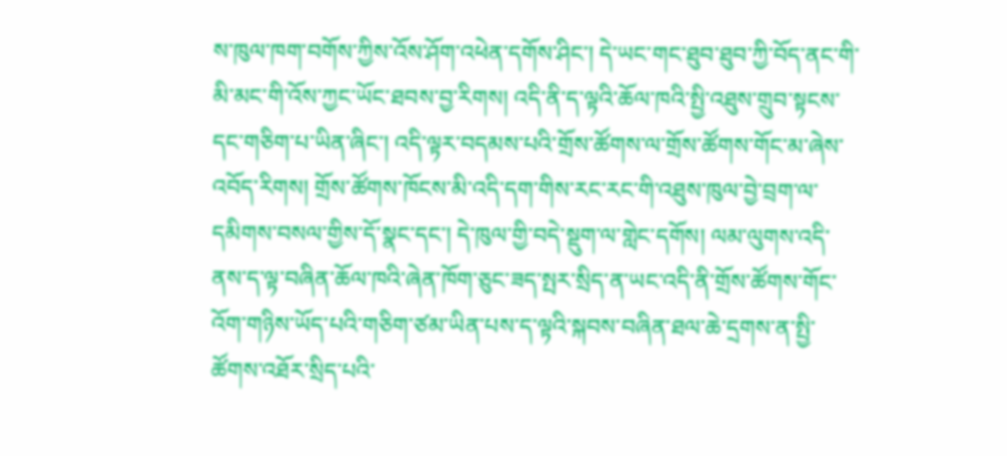ས་ཁུལ་ཁག་བགོས་ཀྱིས་འོས་ཤོག་འཕེན་དགོས་ཤིང་། དེ་ཡང་གང་ཐུབ་ཐུབ་ཀྱི་བོད་ནང་གི་མི་མང་གི་འོས་ཀྱང་ཡོང་ཐབས་བྱ་རིགས། འདི་ནི་ད་ལྟའི་ཆོལ་ཁའི་སྤྱི་འཐུས་གྲུབ་སྟངས་དང་གཅིག་པ་ཡིན་ཞིང་། འདི་ལྟར་བདམས་པའི་གྲོས་ཚོགས་ལ་གྲོས་ཚོགས་གོང་མ་ཞེས་འབོད་རིགས། གྲོས་ཚོགས་ཁོངས་མི་འདི་དག་གིས་རང་རང་གི་འཐུས་ཁུལ་བྱེ་བྲག་ལ་དམིགས་བསལ་གྱིས་དོ་སྣང་དང་། དེ་ཁུལ་གྱི་བདེ་སྡུག་ལ་གླེང་དགོས། ལམ་ལུགས་འདི་ནས་ད་ལྟ་བཞིན་ཆོལ་ཁའི་ཞེན་ཁོག་ཅུང་ཟད་སྤར་སྲིད་ན་ཡང་འདི་ནི་གྲོས་ཚོགས་གོང་འོག་གཉིས་ཡོད་པའི་གཅིག་ཙམ་ཡིན་པས་ད་ལྟའི་སྐབས་བཞིན་ཐལ་ཆེ་དྲགས་ན་སྤྱི་ཚོགས་འཐོར་སྲིད་པའི་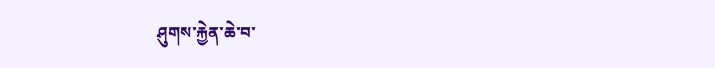ཤུགས་རྐྱེན་ཆེ་བ་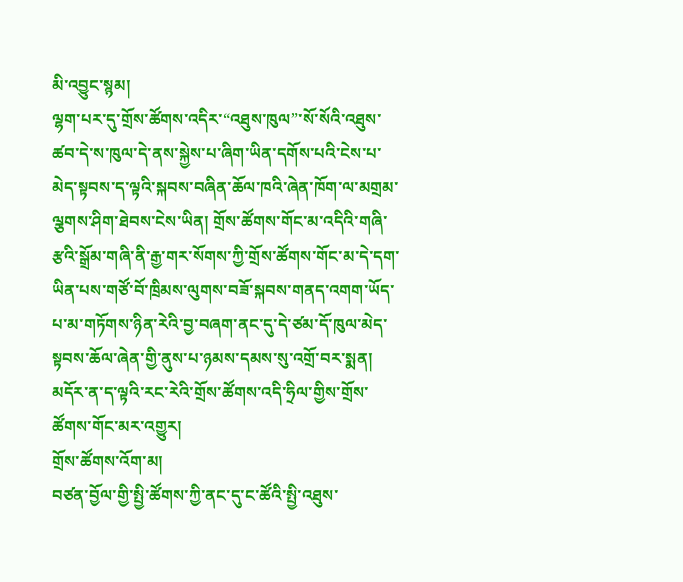མི་འབྱུང་སྙམ།
ལྷག་པར་དུ་གྲོས་ཚོགས་འདིར་“འཐུས་ཁུལ”་སོ་སོའི་འཐུས་ཚབ་དེ་ས་ཁུལ་དེ་ནས་སྐྱེས་པ་ཞིག་ཡིན་དགོས་པའི་ངེས་པ་མེད་སྟབས་ད་ལྟའི་སྐབས་བཞིན་ཆོལ་ཁའི་ཞེན་ཁོག་ལ་མགྲམ་ལྕགས་ཤིག་ཐེབས་ངེས་ཡིན། གྲོས་ཚོགས་གོང་མ་འདིའི་གཞི་རྩའི་སྒྲོམ་གཞི་ནི་རྒྱ་གར་སོགས་ཀྱི་གྲོས་ཚོགས་གོང་མ་དེ་དག་ཡིན་པས་གཙོ་བོ་ཁྲིམས་ལུགས་བཟོ་སྐབས་གནད་འགག་ཡོད་པ་མ་གཏོགས་ཉིན་རེའི་བྱ་བཞག་ནང་དུ་དེ་ཙམ་དོ་ཁུལ་མེད་སྟབས་ཆོལ་ཞེན་གྱི་ནུས་པ་ཉམས་དམས་སུ་འགྲོ་བར་སྨན། མདོར་ན་ད་ལྟའི་རང་རེའི་གྲོས་ཚོགས་འདི་ཧྲིལ་གྱིས་གྲོས་ཚོགས་གོང་མར་འགྱུར།
གྲོས་ཚོགས་འོག་མ།
བཙན་བྱོལ་གྱི་སྤྱི་ཚོགས་ཀྱི་ནང་དུ་ང་ཚོའི་སྤྱི་འཐུས་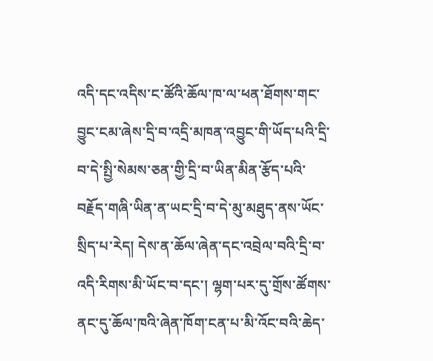འདི་དང་འདིས་ང་ཚོའི་ཆོལ་ཁ་ལ་ཕན་ཐོགས་གང་བྱུང་ངམ་ཞེས་དྲི་བ་འདྲི་མཁན་འབྱུང་གི་ཡོད་པའི་དྲི་བ་དེ་སྤྱི་སེམས་ཅན་གྱི་དྲི་བ་ཡིན་མིན་རྩོད་པའི་བརྗོད་གཞི་ཡིན་ན་ཡང་དྲི་བ་དེ་མུ་མཐུད་ནས་ཡོང་སྲིད་པ་རེད། དེས་ན་ཆོལ་ཞེན་དང་འབྲེལ་བའི་དྲི་བ་འདི་རིགས་མི་ཡོང་བ་དང་། ལྷག་པར་དུ་གྲོས་ཚོགས་ནང་དུ་ཆོལ་ཁའི་ཞེན་ཁོག་ངན་པ་མི་འོང་བའི་ཆེད་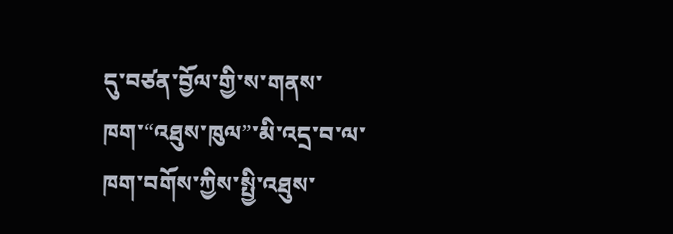དུ་བཙན་བྱོལ་གྱི་ས་གནས་ཁག་“འཐུས་ཁུལ”་མི་འདྲ་བ་ལ་ཁག་བགོས་ཀྱིས་སྤྱི་འཐུས་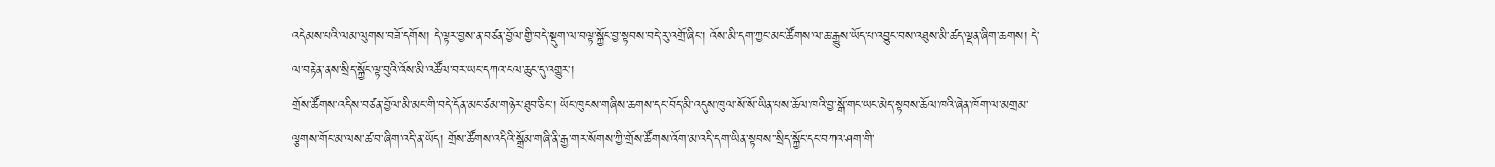འདེམས་པའི་ལམ་ལུགས་བཟོ་དགོས། དེ་ལྟར་བྱས་ན་བཙན་བྱོལ་གྱི་བདེ་སྡུག་ལ་བལྟ་སྐྱོང་བྱ་སྟབས་བདེ་རུ་འགྲོ་ཞིང་། འོས་མི་དག་ཀྱང་མང་ཚོགས་ལ་ཆ་རྒྱུས་ཡོད་པ་འབྱུང་བས་འཐུས་མི་ཚད་ལྡན་ཞིག་ཆགས། དེ་ལ་བརྟེན་ནས་སྲིད་སྐྱོང་ལྟ་བུའི་འོས་མི་འཚོལ་བར་ཡང་དཀའ་ངལ་ཆུང་དུ་འགྱུར་།
གྲོས་ཚོགས་འདིས་བཙན་བྱོལ་མི་མང་གི་བདེ་དོན་མང་ཙམ་གཉེར་ཐུབ་ཅིང་། ཡོང་ཁུངས་གཞིས་ཆགས་དང་བོད་མི་འདུས་ཁུལ་སོ་སོ་ཡིན་པས་ཆོལ་ཁའི་བྱ་སྒོ་གང་ཡང་མེད་སྟབས་ཆོལ་ཁའི་ཞེན་ཁོག་ལ་མགྲམ་ལྕགས་གོང་མ་ལས་ཚ་བ་ཞིག་འདི་ན་ཡོད། གྲོས་ཚོགས་འདིའི་སྒྲོམ་གཞི་ནི་རྒྱ་གར་སོགས་ཀྱི་གྲོས་ཚོགས་འོག་མ་འདི་དག་ཡིན་སྟབས་་སྲིད་སྐྱོང་དང་བཀའ་ཤག་གི་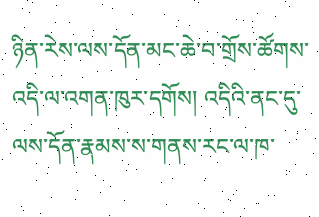ཉིན་རེས་ལས་དོན་མང་ཆེ་བ་གྲོས་ཚོགས་འདི་ལ་འགན་ཁུར་དགོས། འདིའི་ནང་དུ་ལས་དོན་རྣམས་ས་གནས་རང་ལ་ཁ་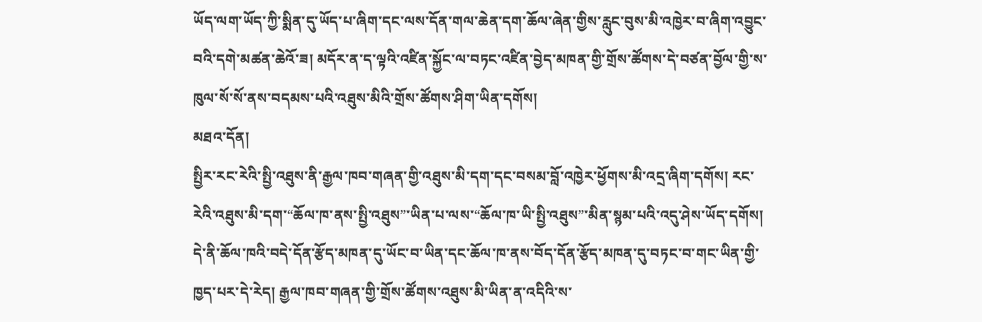ཡོད་ལག་ཡོད་ཀྱི་སྨིན་དུ་ཡོད་པ་ཞིག་དང་ལས་དོན་གལ་ཆེན་དག་ཆོལ་ཞེན་གྱིས་རླུང་བུས་མི་འཁྱེར་བ་ཞིག་འབྱུང་བའི་དགེ་མཚན་ཆེའོ་ཟ། མདོར་ན་ད་ལྟའི་འཛིན་སྐྱོང་ལ་བཏང་འཛིན་བྱེད་མཁན་གྱི་གྲོས་ཚོགས་དེ་བཙན་བྱོལ་གྱི་ས་ཁུལ་སོ་སོ་ནས་བདམས་པའི་འཐུས་མིའི་གྲོས་ཚོགས་ཤིག་ཡིན་དགོས།
མཐའ་དོན།
སྤྱིར་རང་རེའི་སྤྱི་འཐུས་ནི་རྒྱལ་ཁབ་གཞན་གྱི་འཐུས་མི་དག་དང་བསམ་བློ་འཁྱེར་ཕྱོགས་མི་འདྲ་ཞིག་དགོས། རང་རེའི་འཐུས་མི་དག་“ཆོལ་ཁ་ནས་སྤྱི་འཐུས”་ཡིན་པ་ལས་“ཆོལ་ཁ་ཡི་སྤྱི་འཐུས”་མིན་སྙམ་པའི་འདུ་ཤེས་ཡོད་དགོས། དེ་ནི་ཆོལ་ཁའི་བདེ་དོན་རྩོད་མཁན་དུ་ཡོང་བ་ཡིན་དང་ཆོལ་ཁ་ནས་བོད་དོན་རྩོད་མཁན་དུ་བཏང་བ་གང་ཡིན་གྱི་ཁྱད་པར་དེ་རེད། རྒྱལ་ཁབ་གཞན་གྱི་གྲོས་ཚོགས་འཐུས་མི་ཡིན་ན་འདིའི་ས་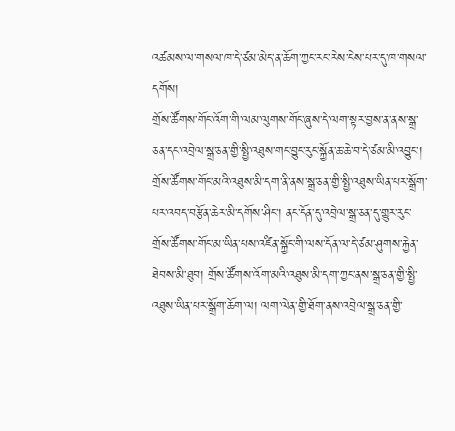འཚམས་ལ་གསལ་ཁ་དེ་ཙམ་མེད་ན་ཆོག་ཀྱང་རང་རེས་ངེས་པར་དུ་ཁ་གསལ་དགོས།
གྲོས་ཚོགས་གོང་འོག་གི་ལམ་ལུགས་གོང་ཞུས་དེ་ལག་སྟར་བྱས་ན་ནས་སྒྲ་ཅན་དང་འབྲེལ་སྒྲ་ཅན་གྱི་སྤྱི་འཐུས་གང་བྱུང་རུང་སྐྱོན་ཆ་ཆེ་བ་དེ་ཙམ་མི་འབྱུང་། གྲོས་ཚོགས་གོང་མའི་འཐུས་མི་དག་ནི་ནས་སྒྲ་ཅན་གྱི་སྤྱི་འཐུས་ཡིན་པར་སྒྲོག་པར་འབད་བརྩོན་ཆེར་མི་དགོས་ཤིང་། ནང་དོན་དུ་འབྲེལ་སྒྲ་ཅན་དུ་གྱུར་རུང་གྲོས་ཚོགས་གོང་མ་ཡིན་པས་འཛིན་སྐྱོང་གི་ལས་དོན་ལ་དེ་ཙམ་ཤུགས་རྐྱེན་ཐེབས་མི་ཐུབ། གྲོས་ཚོགས་འོག་མའི་འཐུས་མི་དག་ཀྱང་ནས་སྒྲ་ཅན་གྱི་སྤྱི་འཐུས་ཡིན་པར་སྒྲོག་ཆོག་ལ། ལག་ལེན་གྱི་ཐོག་ནས་འབྲེལ་སྒྲ་ཅན་གྱི་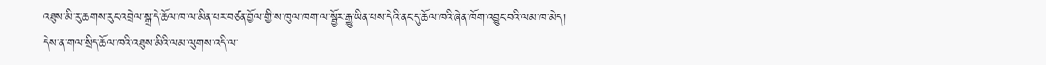འཐུས་མི་རུ་ཆགས་རུང་འབྲེལ་སྒྲ་དེ་ཆོལ་ཁ་ལ་མིན་པར་བཙན་བྱོལ་གྱི་ས་ཁུལ་ཁག་ལ་སྦྱོར་རྒྱུ་ཡིན་པས་དེའི་ནང་དུ་ཆོལ་ཁའི་ཞེན་ཁོག་འབྱུང་བའི་ལམ་ཁ་མེད།
དེས་ན་གལ་སྲིད་ཆོལ་ཁའི་འཐུས་མིའི་ལམ་ལུགས་འདི་ལ་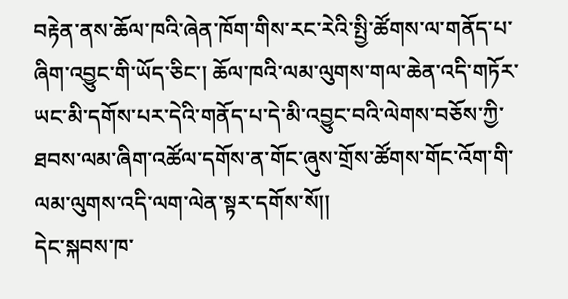བརྟེན་ནས་ཆོལ་ཁའི་ཞེན་ཁོག་གིས་རང་རེའི་སྤྱི་ཚོགས་ལ་གནོད་པ་ཞིག་འབྱུང་གི་ཡོད་ཅིང་། ཆོལ་ཁའི་ལམ་ལུགས་གལ་ཆེན་འདི་གཏོར་ཡང་མི་དགོས་པར་དེའི་གནོད་པ་དེ་མི་འབྱུང་བའི་ལེགས་བཅོས་ཀྱི་ཐབས་ལམ་ཞིག་འཚོལ་དགོས་ན་གོང་ཞུས་གྲོས་ཚོགས་གོང་འོག་གི་ལམ་ལུགས་འདི་ལག་ལེན་སྟར་དགོས་སོ།།
དེང་སྐབས་ཁ་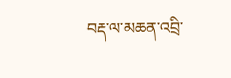བརྡ་ལ་མཆན་འབྲི་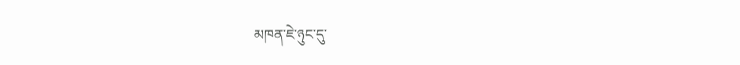མཁན་ཇེ་ཉུང་དུ་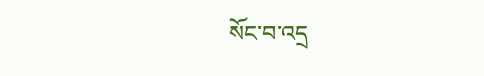སོང་བ་འདྲ